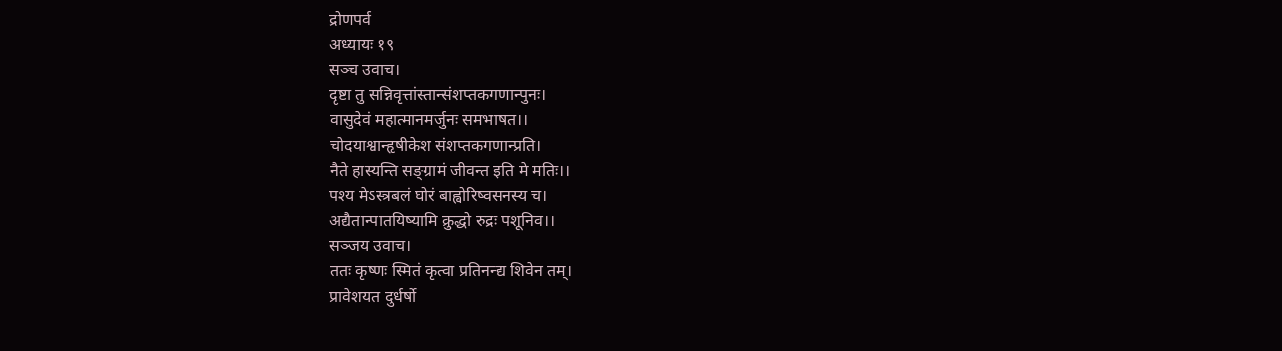द्रोणपर्व
अध्यायः १९
सञ्च उवाच।
दृष्टा तु सन्निवृत्तांस्तान्संशप्तकगणान्पुनः।
वासुदेवं महात्मानमर्जुनः समभाषत।।
चोदयाश्वान्हृषीकेश संशप्तकगणान्प्रति।
नैते हास्यन्ति सङ्ग्रामं जीवन्त इति मे मतिः।।
पश्य मेऽस्त्रबलं घोरं बाह्वोरिष्वसनस्य च।
अद्यैतान्पातयिष्यामि क्रुद्धो रुद्रः पशूनिव।।
सञ्जय उवाच।
ततः कृष्णः स्मितं कृत्वा प्रतिनन्द्य शिवेन तम्।
प्रावेशयत दुर्धर्षो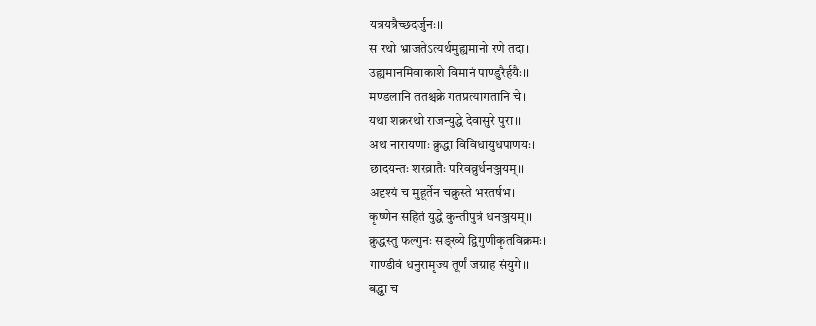यत्रयत्रैच्छदर्जुनः।।
स रथो भ्राजतेऽत्यर्थमुह्यमानो रणे तदा।
उह्यमानमिवाकाशे विमानं पाण्डुरैर्हयैः।।
मण्डलानि ततश्चक्रे गतप्रत्यागतानि चे।
यथा शक्ररथो राजन्युद्धे देवासुरे पुरा।।
अथ नारायणाः क्रुद्धा विविधायुधपाणयः।
छादयन्तः शरव्रातैः परिवव्रुर्धनञ्जयम्।।
अदृश्यं च मुहूर्तेन चक्रुस्ते भरतर्षभ।
कृष्णेन सहितं युद्धे कुन्तीपुत्रं धनञ्जयम्।।
क्रुद्धस्तु फल्गुनः सङ्ख्ये द्विगुणीकृतविक्रमः।
गाण्डीवं धनुरामृज्य तूर्णं जग्राह संयुगे।।
बद्ध्वा च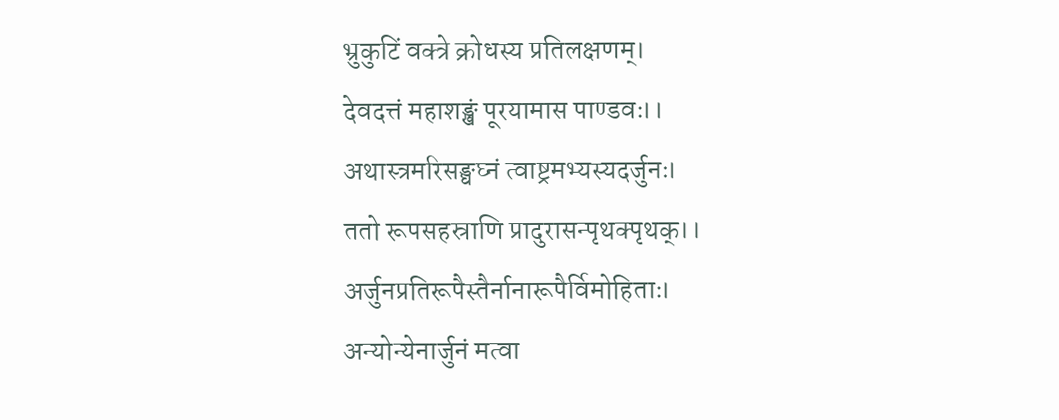भ्रुकुटिं वक्त्रे क्रोधस्य प्रतिलक्षणम्।
देवदत्तं महाशङ्खं पूरयामास पाण्डवः।।
अथास्त्रमरिसङ्घघ्नं त्वाष्ट्रमभ्यस्यदर्जुनः।
ततो रूपसहस्राणि प्रादुरासन्पृथक्पृथक्।।
अर्जुनप्रतिरूपैस्तैर्नानारूपैर्विमोहिताः।
अन्योन्येनार्जुनं मत्वा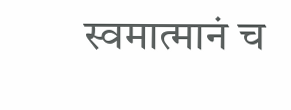स्वमात्मानं च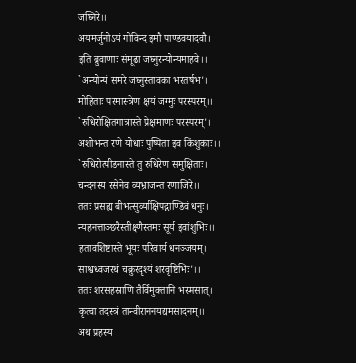जघ्निरे।।
अयमर्जुनोऽयं गोविन्द इमौ पाण्डवयादवौ।
इति ब्रुवाणाः संमूढा जघ्नुरन्योन्यमाहवे।।
`अन्योन्यं समरे जघ्नुस्तावका भरतर्षभ'।
मोहिताः परमास्त्रेण क्षयं जग्मुः परस्परम्।।
`रुधिरोक्षितगात्रास्ते प्रेक्षमाणः परस्परम्'।
अशोभन्त रणे योधाः पुष्पिता इव किंशुकाः।।
`रुधिरोत्पीडनास्ते तु रुधिरेण समुक्षिताः।
चन्दनस्य रसेनेव व्यभ्राजन्त रणाजिरे।।
ततः प्रसह्य बीभत्सुर्व्याक्षिपद्गाण्डिवं धनुः।
न्यहनत्ताञ्छरैस्तीक्ष्णैस्तमः सूर्य इवांशुभिः।।
हतावशिष्टास्ते भूयः परिवार्य धनञ्जयम्।
साश्वध्वजरथं चक्रुरदृश्यं शरवृष्टिभिः'।।
ततः शरसहस्राणि तैर्विमुक्तानि भस्मसात्।
कृत्वा तदस्त्रं तान्वीराननयद्यमसादनम्।।
अथ प्रहस्य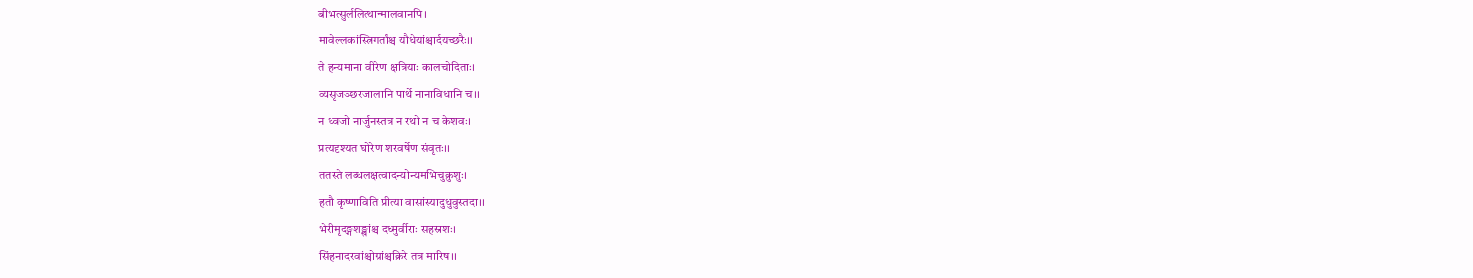बीभत्सुर्ललित्थान्मालवानपि।
मावेल्लकांस्त्रिगर्तांश्च यौधेयांश्चार्दयच्छरैः।।
ते हन्यमाना वीरेण क्षत्रियाः कालचोदिताः।
व्यसृजञ्छरजालानि पार्थे नानाविधानि च।।
न ध्वजो नार्जुनस्तत्र न रथो न च केशवः।
प्रत्यदृश्यत घोरेण शरवर्षेण संवृतः।।
ततस्ते लब्धलक्षत्वादन्योन्यमभिचुक्रुशुः।
हतौ कृष्णाविति प्रीत्या वासांस्यादुधुवुस्तदा।।
भेरीमृदङ्गशङ्खांश्च दध्मुर्वीराः सहस्रशः।
सिंहनादरवांश्चोग्रांश्चक्रिरे तत्र मारिष।।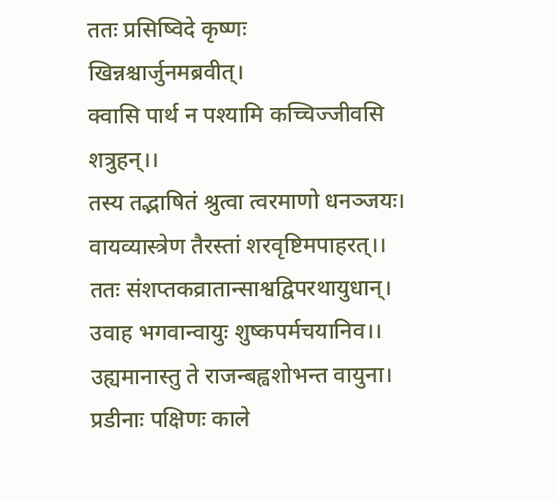ततः प्रसिष्विदे कृष्णः खिन्नश्चार्जुनमब्रवीत्।
क्वासि पार्थ न पश्यामि कच्चिज्जीवसि शत्रुहन्।।
तस्य तद्भाषितं श्रुत्वा त्वरमाणो धनञ्जयः।
वायव्यास्त्रेण तैरस्तां शरवृष्टिमपाहरत्।।
ततः संशप्तकव्रातान्साश्वद्विपरथायुधान्।
उवाह भगवान्वायुः शुष्कपर्मचयानिव।।
उह्यमानास्तु ते राजन्बह्वशोभन्त वायुना।
प्रडीनाः पक्षिणः काले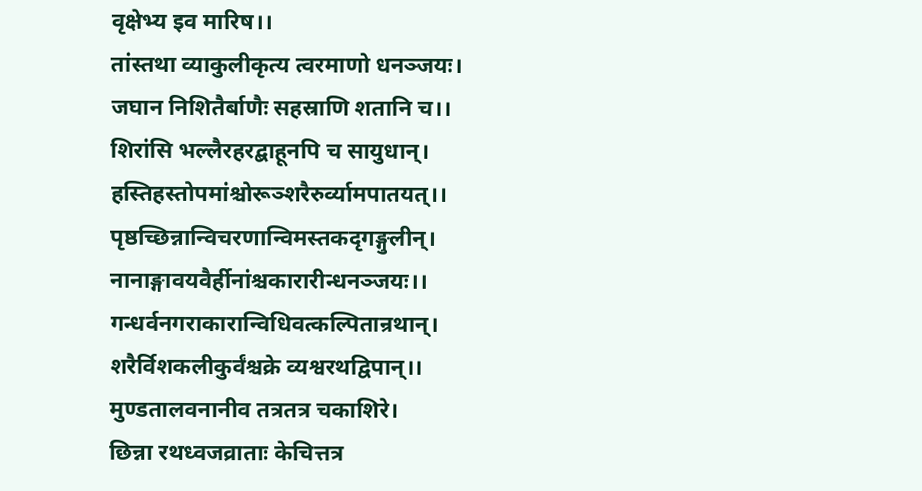वृक्षेभ्य इव मारिष।।
तांस्तथा व्याकुलीकृत्य त्वरमाणो धनञ्जयः।
जघान निशितैर्बाणैः सहस्राणि शतानि च।।
शिरांसि भल्लैरहरद्बाहूनपि च सायुधान्।
हस्तिहस्तोपमांश्चोरूञ्शरैरुर्व्यामपातयत्।।
पृष्ठच्छिन्नान्विचरणान्विमस्तकदृगङ्गुलीन्।
नानाङ्गावयवैर्हीनांश्चकारारीन्धनञ्जयः।।
गन्धर्वनगराकारान्विधिवत्कल्पितान्रथान्।
शरैर्विशकलीकुर्वंश्चक्रे व्यश्वरथद्विपान्।।
मुण्डतालवनानीव तत्रतत्र चकाशिरे।
छिन्ना रथध्वजव्राताः केचित्तत्र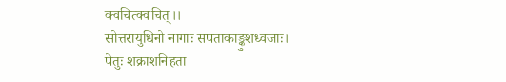क्वचित्क्वचित्।।
सोत्तरायुधिनो नागाः सपताकाङ्कुशध्वजाः।
पेतुः शक्राशनिहता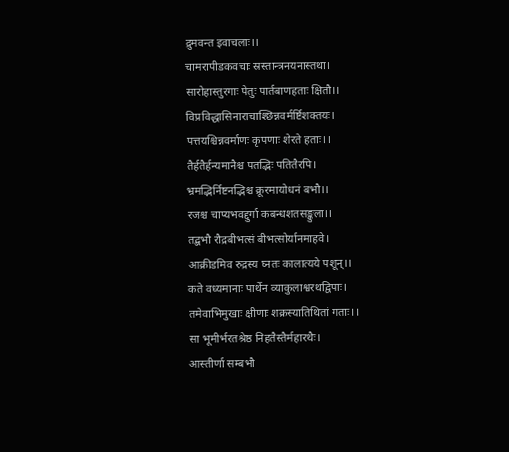द्रुमवन्त इवाचलाः।।
चामरापीडकवचाः स्रस्तान्त्रनयनास्तथा।
सारोहास्तुरगाः पेतुः पार्तबाणहताः क्षितौ।।
विप्रविद्धासिनाराचाश्छिन्नवर्मर्ष्टिशक्तयः।
पत्तयश्चिन्नवर्माणः कृपणाः शेरते हताः।।
तैर्हतैर्हन्यमानैश्च पतद्भिः पतितैरपि।
भ्रमद्भिर्निष्टनद्भिश्च क्रूरमायोधनं बभौ।।
रजश्च चाप्यभवद्दुर्गा कबन्धशतसङ्कुला।।
तद्बभौ रौद्रबीभत्सं बीभत्सोर्यानमाहवे।
आक्रीडमिव रुद्रस्य घ्नतः कालात्यये पशून्।।
कते वध्यमानाः पार्थेन व्याकुलाश्वरथद्विपाः।
तमेवाभिमुखाः क्षीणाः शक्रस्यातिथितां गताः।।
सा भूमीर्भरतश्रेष्ठ निहतैस्तैर्महारथैः।
आस्तीर्णा सम्बभौ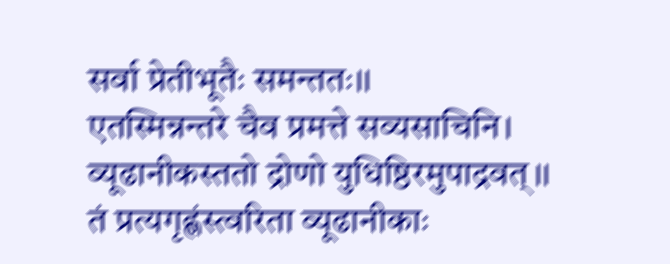सर्वा प्रेतीभूतैः समन्ततः।।
एतस्मिन्नन्तरे चैव प्रमत्ते सव्यसाचिनि।
व्यूढानीकस्ततो द्रोणो युधिष्ठिरमुपाद्रवत्।।
तं प्रत्यगृह्णंस्त्वरिता व्यूढानीकाः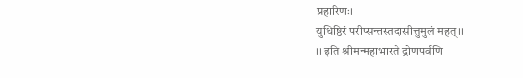प्रहारिणः।
युधिष्ठिरं परीप्सन्तस्तदासीत्तुमुलं महत्।।
।। इति श्रीमन्महाभारते द्रोणपर्वणि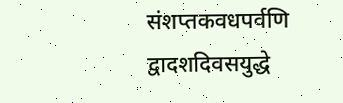संशप्तकवधपर्वणि
द्वादशदिवसयुद्धे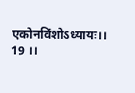एकोनविंशोऽध्यायः।। 19 ।।